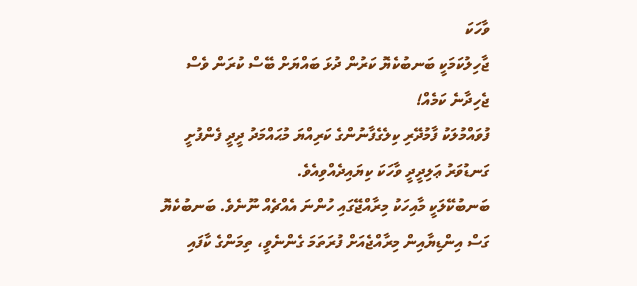ވާހަކަ
ޖާހިލުކަމަކީ ބަނބުކެޔޮ ކަރުން ދުޅަ ބައްޔަށް ބޭސް ކުރަން ވެސް ޖެހިދާނެ ކަމެއް!
ފުވައްމުލަކު ފާމުދޭރި ކިލެގެފާނުންގެ ކަރިއްޔަ މުޙައްމަދު ދީދީ ފެންފުށީ ގަނޑުވަރު ޢަލިދީދީ ވާހަކަ ކިޔައިދެއްވިއެވެ.
ބަނބުކޭލަކީ މާއިހަކު މިރާއްޖޭގައި ހުންނަ އެއްޗެއް ނޫނެވެ. ބަނބުކެޔޮ ގަސް އިންޑިޔާއިން މިރާއްޖެއަށް ފުރަތަމަ ގެންނެވީ، ތިމަންގެ ކާފައި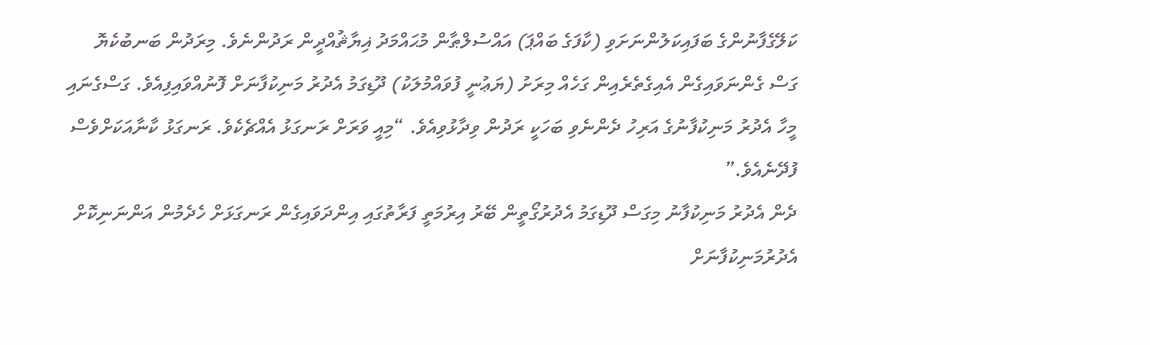ކަލޭގެފާނުންގެ ބަފައިކަލުންނަށަވި (ކާފަގެ ބައްޕަ) އައްސުލްޠާން މުޙައްމަދު ޣިޔާޘުއްދީން ރަދުންނެވެ. މިރަދުން ބަނބުކެޔޮ ގަސް ގެންނަވައިގެން އެއިގެތެރެއިން ގަހެއް މިރަށު (ޔަޢުނީ ފުވައްމުލަކު) ދޫޑިގަމު އެދުރު މަނިކުފާނަށް ފޮނުއްވައިފިއެވެ. ގަސްގެނައި މީހާ އެދުރު މަނިކުފާނުގެ އަރިހު ދެންނެވި ބަހަކީ ރަދުން ވިދާޅުވިއެވެ. “މިއީ ވަރަށް ރަނގަޅު އެއްޗެކެވެ. ރަނގަޅު ކާނާއަކަށްވެސް ފުދޭނެއެވެ.”
ދެން އެދުރު މަނިކުފާނު މިގަސް ދޫޑިގަމު އެދުރުގޯތީން ބޭރު އިރުމަތީ ފަރާތުގައި އިންދަވައިގެން ރަނގަޅަށް ހެދެމުން އަންނަނިކޮށް އެދުރުމަނިކުފާނަށް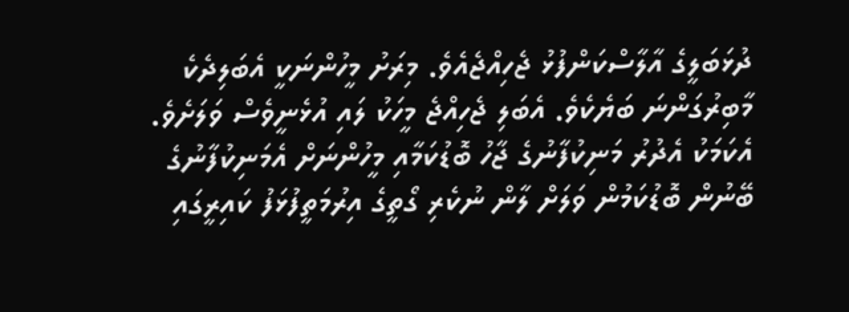ދުޅަބަލީގެ އާލާސްކަންފުޅު ޖެހިއްޖެއެވެ. މިރަށު މީހުންނަކީ އެބަލިދެކެ މާބިރުގަންނަ ބަޔެކެވެ. އެބަލި ޖެހިއްޖެ މީހަކު ލައި އުޅެނީވެސް ވަލަށެވެ. އެކަމަކު އެދުރު މަނިކުފާނުގެ ޖާހު ބޮޑުކަމާއި މީހުންނަށް އެމަނިކުފާނުގެ ބޭނުން ބޮޑުކަމުން ވަލަށް ލާން ނުކެރި ގޯތީގެ އިރުމަތީފުޅަފު ކައިރީގައި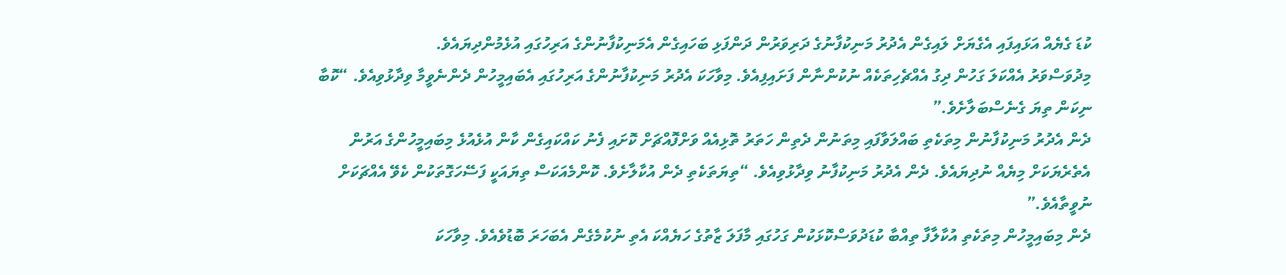ކުޑަ ގެޔެއް އަޅައިފައި އެގެޔަށް ލައިގެން އެދުރު މަނިކުފާނުގެ ދަރިވަރުން ދަންފަޅި ބަހައިގެން އެމަނިކުފާނުންގެ އަރިހުގައި އުޅެމުންދިޔައެވެ.
މިދުވަސްވަރު އެއްކަލަ ގަހުން ދިގު އެއްޗެހިތަކެއް ނުކުންނާން ފަށައިފިއެވެ. މިވާހަކަ އެދުރު މަނިކުފާނުންގެ އަރިހުގައި އެބައިމީހުން ދެންނެވީމާ ވިދާޅުވިއެވެ. “ކޮބާ ނިކަން ތިޔަ ގެނެސްބަލާށެވެ.”
ދެން އެދުރު މަނިކުފާނުން މިތަކެތި ބައްލަވާފައި މިތަނުން ދެތިން ހަތަރު ތޮޅިއެއް ވަށްފޮއްޗަށް ކޮށައި ފެނު ކައްކައިގެން ކާން އުޅެއުޅެ މިބައިމީހުންގެ އަރުން އެތެރެޔަކަށް މިޔެއް ނުދިޔައެވެ. ދެން އެދުރު މަނިކުފާނު ވިދާޅުވިއެވެ. “ތިޔަތަކެތި ދެން އުކާލާށެވެ. ކޮންމެއަކަސް ތިޔައަކީ ފަސޭހަގޮތަކުން ކެވޭ އެއްޗަކަށް ނުވީތާއެވެ.”
ދެން މިބައިމީހުން މިތަކެތި އުކާލާފާ ތިއްބާ ކުޑަދުވަސްކޮޅަކުން ގަހުގައި މާފަލަ ޒާތުގެ ހަޔެއްކަ އެތި ނުކުމެގެން އެބަހަރަ ބޮޑުވެއެވެ. މިވާހަކަ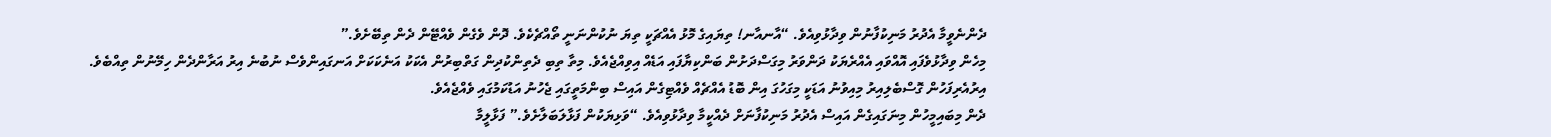ދެންނެވީމާ އެދުރު މަނިކުފާނުން ވިދާޅުވިއެވެ. “އާނއާނ! ތިޔައިގެ މޮޅު އެއްޗަކީ ތިޔަ ނުކުންނަނީ ތޯއްޗެކެވެ. ދޮން ވެގެން ވެއްޓޭން ދެން ތިބޭށެވެ.”
މިހެން ވިދާޅުވެފައި އޮއްވައި އެއްރެޔަކު ދަންވަރު މިގަސްދަށުން ބަންކިޔާފައި އަޑެއް އިވިއްޖެއެވެ. މިތާ ތިބި ދެތިންކުދިން ގަތްބިރުން އެކަކު އަނެކަކަށް އަނގައިންވެސް ނުބުނެ އިރު އަރާންދެން ހިމޭނުން ތިއްބެވެ. އިރުއެރިފަހުން ގޮސްބެލިއިރު މިއިވުނު އަޑަކީ މިގަހުގަ އިން ބޮޑު އެއްޗެއް ވެއްޓިގެން އައިސް ބިންމަތީގައި ޖެހުނު އަޑުކަމުގައި ވެއްޖެއެވެ.
ދެން މިބައިމީހުން މިނަގައިގެން އައިސް އެދުރު މަނިކުފާނަށް ދެއްކީމާ ވިދާޅުވިއެވެ. “ވަޅިޔަކުން ފަޅާލަބަލާށެވެ.” ފަޅާލީމާ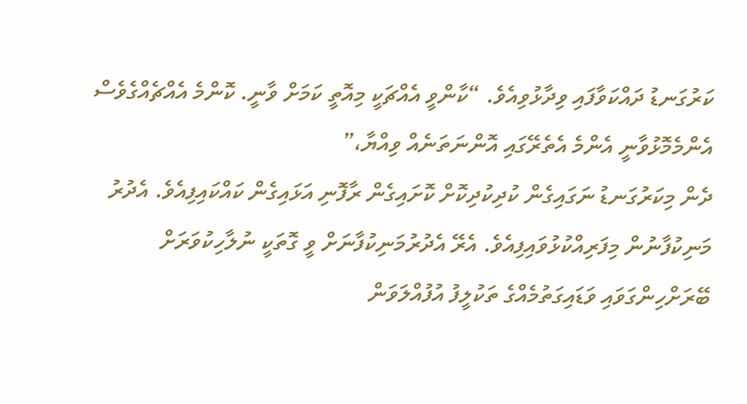ކަރުގަނޑު ދައްކަވާފައި ވިދާޅުވިއެވެ. “ކާންވީ އެއްޗަކީ މިއޮތީ ކަމަށް ވާނީ. ކޮންމެ އެއްޗެއްގެވެސް އެންމެމޮޅުވާނީ އެންމެ އެތެރޭގައި އޮންނަތަނެއް ވިއްޔާ،”
ދެން މިކަރުގަނޑު ނަގައިގެން ކުދިކުދިކޮށް ކޮށައިގެން ރާފޮނި އަޅައިގެން ކައްކައިފިއެވެ. އެދުރު މަނިކުފާނުން މިފަރިއްކުޅުވައިފިއެވެ. އެރޭ އެދުރުމަނިކުފާނަށް ވީ ގޮތަކީ ނުލާހިކުވަރަށް ބޭރަށްހިންގަވައި ވަޑައިގަތުމެއްގެ ތަކުލީފު އުފުއްލަވަން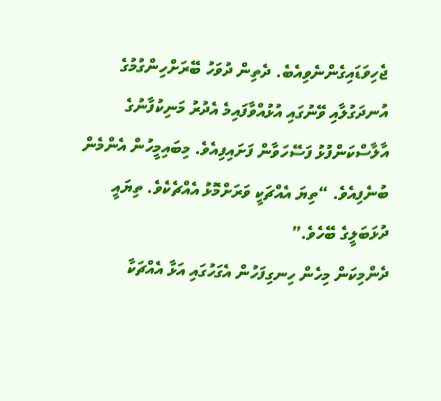ޖެހިވަޑައިގެންނެވިއެބެ. ދެތިން ދުވަހު ބޭރަށްހިންގުމުގެ އުނދަގުލާއި ވޭނުގައި އުޅުއްވާފައިމެ އެދުރު މަނިކުފާނުގެ އާލާސްކަންފުޅު ފަސޭހަވާން ފަށައިފިއެވެ. މިބައިމީހުން އެންމެން ބުނެފިއެވެ. “ތިޔަ އެއްޗަކީ ވަރަށްމޮޅު އެއްޗެކެވެ. ތިޔައީ ދުޅަބަލީގެ ބޭހެވެ.”
ދެންމިކަން މިހެން ހިނގިފަހުން އެގަހުގައި އަޅާ އެއްޗަކާ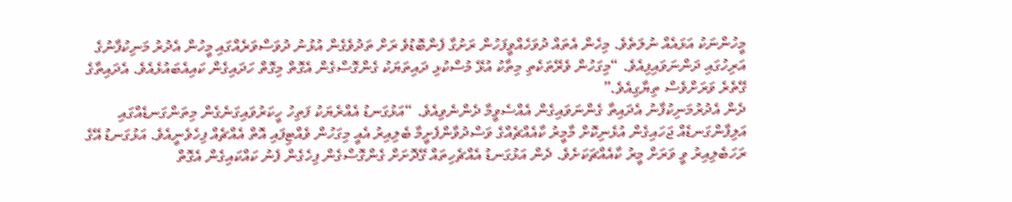މީހުންނަކު އަޅައެއް ނުލަތެވެ. މިހެން އެތައް ދުވަހެއްވީފަހުން ރަށުގާ ފެންބޮޑުވެ ރަށް ތަދުވެގެން އުޅުނު ދުވަސްވަރެއްގައި މީހުން އެދުރު މަނިކުފާނުގެ އަރިހުގައި ދަންނަވައިފިއެވެ. “މިގަހުން ވެރޭތަކެތި މިތާކު އުޅޭ މުސްކުޅި ދައިތަޔަކު ގެންގޮސްގެން އެގޮތް މިގޮތް ހަދައިގެން ކައިއެބައުޅެއެވެ. އެދައިތާގެ ގޭތެރެ ވަރަށްވެސް ތިޔާގިއެވެ.”
ދެން އެދުރުމަނިކުފާނު އެދައިތާ ގެންނަވައިގެން އެއްސެވީމާ ދެންނެވިއެވެ. “އަޅުގަނޑު އެއްރެޔަކު ފަތިހު ހީކަރުވައިގަނެގެން މިތަންގަނޑެއްގައި އަލިފާންގަނޑެއް ޖަހައިގެން އުޅެނިކޮށް މާމީރު ކާއެއްޗެއްގެ ވަސްދުވާންފެށީމާ ބެލިއިރު އެއީ މިގަހުން ވެއްޓިފައި އޮތް އެއްޗެއް ފިހެވެނީއެވެ. އަޅުގަނޑު އޭގެ ރަހަބެލިއިރު ވީ ވަރަށް މީރު ކާއެއްޗަކަށެވެ. ދެން އަޅުގަނޑު އެއްޗެހިތައް ގޭދޮށަށް ގެންގޮސްގެން ފިހެގެން ފެނު ކައްކައިގެން އެގޮތް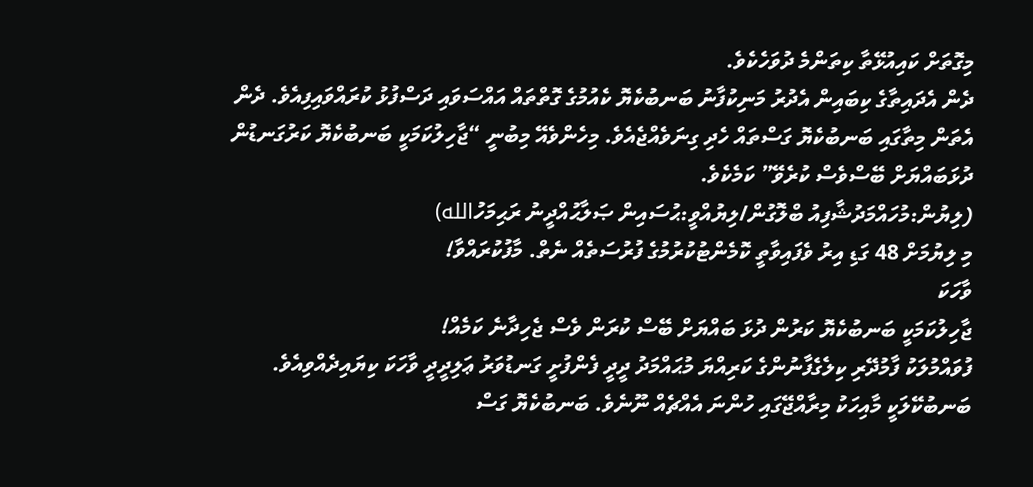މިގޮތަށް ކައިއުޅޭތާ ކިތަންމެ ދުވަހެކެވެ.
ދެން އެދައިތާގެ ކިބައިން އެދުރު މަނިކުފާނު ބަނބުކެޔޮ ކެއުމުގެ ގޮތްތައް އައްސަވައި ދަސްފުޅު ކުރައްވައިފިއެވެ. ދެން އެތަން މިތާގައި ބަނބުކެޔޮ ގަސްތައް ހެދި ގިނަވެއްޖެއެވެ. މިހެންވެއޭ މިބުނީ “ޖާހިލުކަމަކީ ބަނބުކެޔޮ ކަރުގަނޑުން ދުޅަބައްޔަށް ބޭސްވެސް ކުރެވޭ” ކަމެކެވެ.
(ލިޔުން:މުހައްމަދުޝާފިއު ބްލޮގުން/ލިޔުއްވީ:ޙުސައިން ޞަލާޙުއްދީނު ރަޙިމަހުالله)
މި ލިޔުމަށް 48 ގަޑި އިރު ވެފައިވާތީ ކޮމެންޓުކުރުމުގެ ފުރުސަތެއް ނެތް. މާފުކުރައްވާ!
ވާހަކަ
ޖާހިލުކަމަކީ ބަނބުކެޔޮ ކަރުން ދުޅަ ބައްޔަށް ބޭސް ކުރަން ވެސް ޖެހިދާނެ ކަމެއް!
ފުވައްމުލަކު ފާމުދޭރި ކިލެގެފާނުންގެ ކަރިއްޔަ މުޙައްމަދު ދީދީ ފެންފުށީ ގަނޑުވަރު ޢަލިދީދީ ވާހަކަ ކިޔައިދެއްވިއެވެ.
ބަނބުކޭލަކީ މާއިހަކު މިރާއްޖޭގައި ހުންނަ އެއްޗެއް ނޫނެވެ. ބަނބުކެޔޮ ގަސް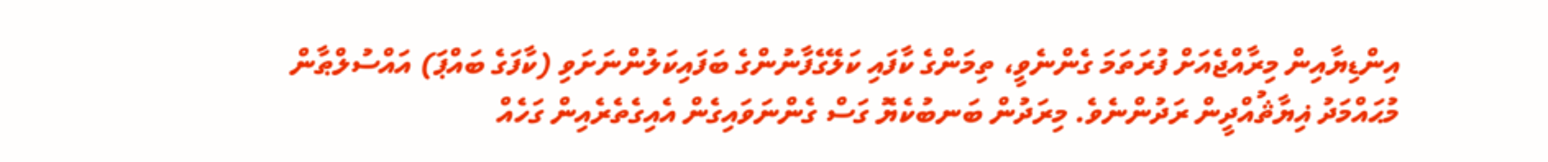އިންޑިޔާއިން މިރާއްޖެއަށް ފުރަތަމަ ގެންނެވީ، ތިމަންގެ ކާފައި ކަލޭގެފާނުންގެ ބަފައިކަލުންނަށަވި (ކާފަގެ ބައްޕަ) އައްސުލްޠާން މުޙައްމަދު ޣިޔާޘުއްދީން ރަދުންނެވެ. މިރަދުން ބަނބުކެޔޮ ގަސް ގެންނަވައިގެން އެއިގެތެރެއިން ގަހެއް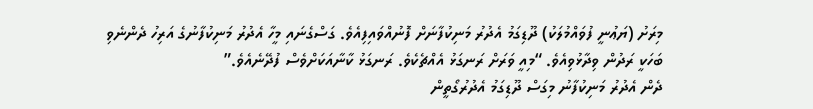މިރަށު (ޔަޢުނީ ފުވައްމުލަކު) ދޫޑިގަމު އެދުރު މަނިކުފާނަށް ފޮނުއްވައިފިއެވެ. ގަސްގެނައި މީހާ އެދުރު މަނިކުފާނުގެ އަރިހު ދެންނެވި ބަހަކީ ރަދުން ވިދާޅުވިއެވެ. “މިއީ ވަރަށް ރަނގަޅު އެއްޗެކެވެ. ރަނގަޅު ކާނާއަކަށްވެސް ފުދޭނެއެވެ.”
ދެން އެދުރު މަނިކުފާނު މިގަސް ދޫޑިގަމު އެދުރުގޯތީން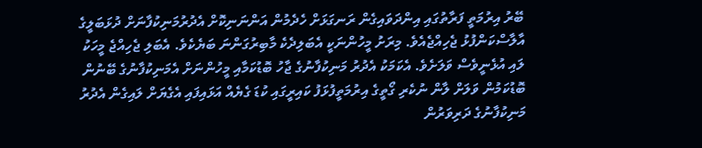ބޭރު އިރުމަތީ ފަރާތުގައި އިންދަވައިގެން ރަނގަޅަށް ހެދެމުން އަންނަނިކޮށް އެދުރުމަނިކުފާނަށް ދުޅަބަލީގެ އާލާސްކަންފުޅު ޖެހިއްޖެއެވެ. މިރަށު މީހުންނަކީ އެބަލިދެކެ މާބިރުގަންނަ ބަޔެކެވެ. އެބަލި ޖެހިއްޖެ މީހަކު ލައި އުޅެނީވެސް ވަލަށެވެ. އެކަމަކު އެދުރު މަނިކުފާނުގެ ޖާހު ބޮޑުކަމާއި މީހުންނަށް އެމަނިކުފާނުގެ ބޭނުން ބޮޑުކަމުން ވަލަށް ލާން ނުކެރި ގޯތީގެ އިރުމަތީފުޅަފު ކައިރީގައި ކުޑަ ގެޔެއް އަޅައިފައި އެގެޔަށް ލައިގެން އެދުރު މަނިކުފާނުގެ ދަރިވަރުން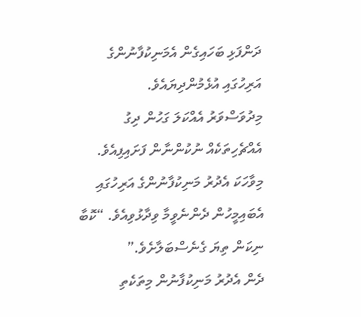ދަންފަޅި ބަހައިގެން އެމަނިކުފާނުންގެ އަރިހުގައި އުޅެމުންދިޔައެވެ.
މިދުވަސްވަރު އެއްކަލަ ގަހުން ދިގު އެއްޗެހިތަކެއް ނުކުންނާން ފަށައިފިއެވެ. މިވާހަކަ އެދުރު މަނިކުފާނުންގެ އަރިހުގައި އެބައިމީހުން ދެންނެވީމާ ވިދާޅުވިއެވެ. “ކޮބާ ނިކަން ތިޔަ ގެނެސްބަލާށެވެ.”
ދެން އެދުރު މަނިކުފާނުން މިތަކެތި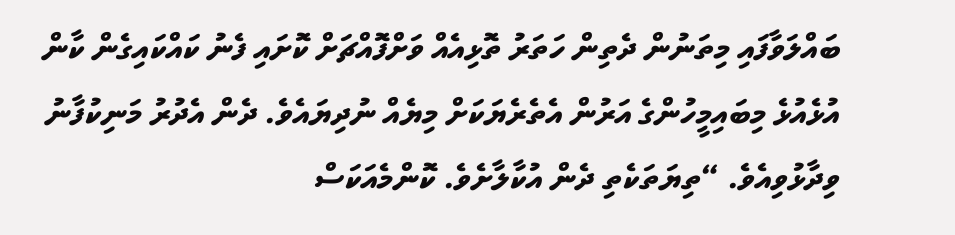ބައްލަވާފައި މިތަނުން ދެތިން ހަތަރު ތޮޅިއެއް ވަށްފޮއްޗަށް ކޮށައި ފެނު ކައްކައިގެން ކާން އުޅެއުޅެ މިބައިމީހުންގެ އަރުން އެތެރެޔަކަށް މިޔެއް ނުދިޔައެވެ. ދެން އެދުރު މަނިކުފާނު ވިދާޅުވިއެވެ. “ތިޔަތަކެތި ދެން އުކާލާށެވެ. ކޮންމެއަކަސް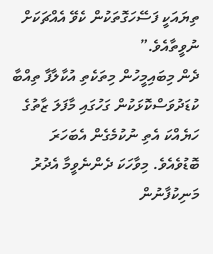ތިޔައަކީ ފަސޭހަގޮތަކުން ކެވޭ އެއްޗަކަށް ނުވީތާއެވެ.”
ދެން މިބައިމީހުން މިތަކެތި އުކާލާފާ ތިއްބާ ކުޑަދުވަސްކޮޅަކުން ގަހުގައި މާފަލަ ޒާތުގެ ހަޔެއްކަ އެތި ނުކުމެގެން އެބަހަރަ ބޮޑުވެއެވެ. މިވާހަކަ ދެންނެވީމާ އެދުރު މަނިކުފާނުން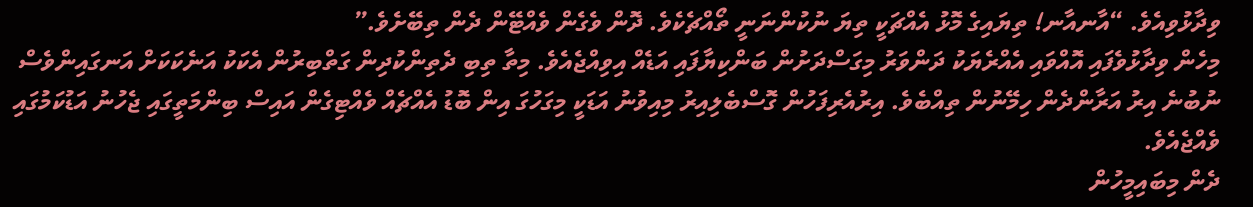ވިދާޅުވިއެވެ. “އާނއާނ! ތިޔައިގެ މޮޅު އެއްޗަކީ ތިޔަ ނުކުންނަނީ ތޯއްޗެކެވެ. ދޮން ވެގެން ވެއްޓޭން ދެން ތިބޭށެވެ.”
މިހެން ވިދާޅުވެފައި އޮއްވައި އެއްރެޔަކު ދަންވަރު މިގަސްދަށުން ބަންކިޔާފައި އަޑެއް އިވިއްޖެއެވެ. މިތާ ތިބި ދެތިންކުދިން ގަތްބިރުން އެކަކު އަނެކަކަށް އަނގައިންވެސް ނުބުނެ އިރު އަރާންދެން ހިމޭނުން ތިއްބެވެ. އިރުއެރިފަހުން ގޮސްބެލިއިރު މިއިވުނު އަޑަކީ މިގަހުގަ އިން ބޮޑު އެއްޗެއް ވެއްޓިގެން އައިސް ބިންމަތީގައި ޖެހުނު އަޑުކަމުގައި ވެއްޖެއެވެ.
ދެން މިބައިމީހުން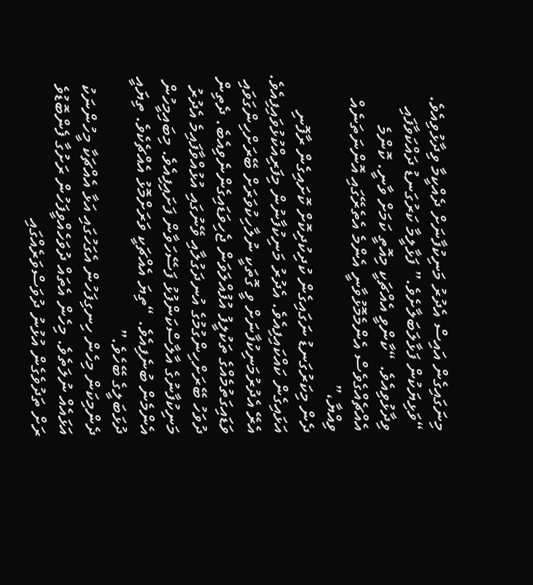މިނަގައިގެން އައިސް އެދުރު މަނިކުފާނަށް ދެއްކީމާ ވިދާޅުވިއެވެ. “ވަޅިޔަކުން ފަޅާލަބަލާށެވެ.” ފަޅާލީމާ ކަރުގަނޑު ދައްކަވާފައި ވިދާޅުވިއެވެ. “ކާންވީ އެއްޗަކީ މިއޮތީ ކަމަށް ވާނީ. ކޮންމެ އެއްޗެއްގެވެސް އެންމެމޮޅުވާނީ އެންމެ އެތެރޭގައި އޮންނަތަނެއް ވިއްޔާ،”
ދެން މިކަރުގަނޑު ނަގައިގެން ކުދިކުދިކޮށް ކޮށައިގެން ރާފޮނި އަޅައިގެން ކައްކައިފިއެވެ. އެދުރު މަނިކުފާނުން މިފަރިއްކުޅުވައިފިއެވެ. އެރޭ އެދުރުމަނިކުފާނަށް ވީ ގޮތަކީ ނުލާހިކުވަރަށް ބޭރަށްހިންގަވައި ވަޑައިގަތުމެއްގެ ތަކުލީފު އުފުއްލަވަން ޖެހިވަޑައިގެންނެވިއެބެ. ދެތިން ދުވަހު ބޭރަށްހިންގުމުގެ އުނދަގުލާއި ވޭނުގައި އުޅުއްވާފައިމެ އެދުރު މަނިކުފާނުގެ އާލާސްކަންފުޅު ފަސޭހަވާން ފަށައިފިއެވެ. މިބައިމީހުން އެންމެން ބުނެފިއެވެ. “ތިޔަ އެއްޗަކީ ވަރަށްމޮޅު އެއްޗެކެވެ. ތިޔައީ ދުޅަބަލީގެ ބޭހެވެ.”
ދެންމިކަން މިހެން ހިނގިފަހުން އެގަހުގައި އަޅާ އެއްޗަކާ މީހުންނަކު އަޅައެއް ނުލަތެވެ. މިހެން އެތައް ދުވަހެއްވީފަހުން ރަށުގާ ފެންބޮޑުވެ ރަށް ތަދުވެގެން އުޅުނު ދުވަސްވަރެއްގައި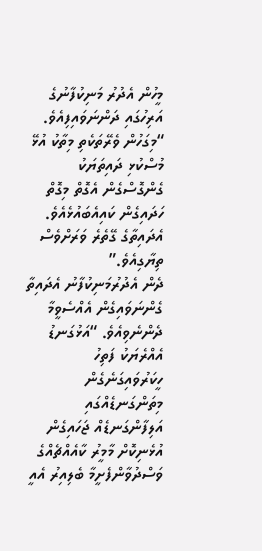މީހުން އެދުރު މަނިކުފާނުގެ އަރިހުގައި ދަންނަވައިފިއެވެ. “މިގަހުން ވެރޭތަކެތި މިތާކު އުޅޭ މުސްކުޅި ދައިތަޔަކު ގެންގޮސްގެން އެގޮތް މިގޮތް ހަދައިގެން ކައިއެބައުޅެއެވެ. އެދައިތާގެ ގޭތެރެ ވަރަށްވެސް ތިޔާގިއެވެ.”
ދެން އެދުރުމަނިކުފާނު އެދައިތާ ގެންނަވައިގެން އެއްސެވީމާ ދެންނެވިއެވެ. “އަޅުގަނޑު އެއްރެޔަކު ފަތިހު ހީކަރުވައިގަނެގެން މިތަންގަނޑެއްގައި އަލިފާންގަނޑެއް ޖަހައިގެން އުޅެނިކޮށް މާމީރު ކާއެއްޗެއްގެ ވަސްދުވާންފެށީމާ ބެލިއިރު އެއީ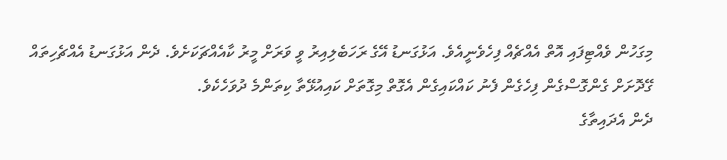މިގަހުން ވެއްޓިފައި އޮތް އެއްޗެއް ފިހެވެނީއެވެ. އަޅުގަނޑު އޭގެ ރަހަބެލިއިރު ވީ ވަރަށް މީރު ކާއެއްޗަކަށެވެ. ދެން އަޅުގަނޑު އެއްޗެހިތައް ގޭދޮށަށް ގެންގޮސްގެން ފިހެގެން ފެނު ކައްކައިގެން އެގޮތް މިގޮތަށް ކައިއުޅޭތާ ކިތަންމެ ދުވަހެކެވެ.
ދެން އެދައިތާގެ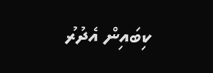ކިބައިން އެދުރު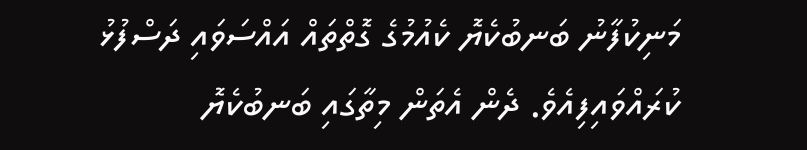މަނިކުފާނު ބަނބުކެޔޮ ކެއުމުގެ ގޮތްތައް އައްސަވައި ދަސްފުޅު ކުރައްވައިފިއެވެ. ދެން އެތަން މިތާގައި ބަނބުކެޔޮ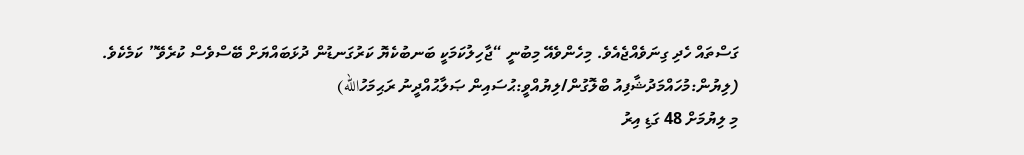ގަސްތައް ހެދި ގިނަވެއްޖެއެވެ. މިހެންވެއޭ މިބުނީ “ޖާހިލުކަމަކީ ބަނބުކެޔޮ ކަރުގަނޑުން ދުޅަބައްޔަށް ބޭސްވެސް ކުރެވޭ” ކަމެކެވެ.
(ލިޔުން:މުހައްމަދުޝާފިއު ބްލޮގުން/ލިޔުއްވީ:ޙުސައިން ޞަލާޙުއްދީނު ރަޙިމަހުالله)
މި ލިޔުމަށް 48 ގަޑި އިރު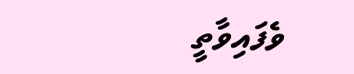ވެފައިވާތީ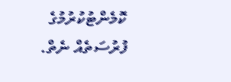ކޮމެންޓުކުރުމުގެ ފުރުސަތެއް ނެތް.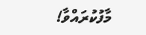މާފުކުރައްވާ!